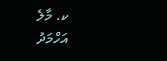ކ. މާލެ
އަހްމަދު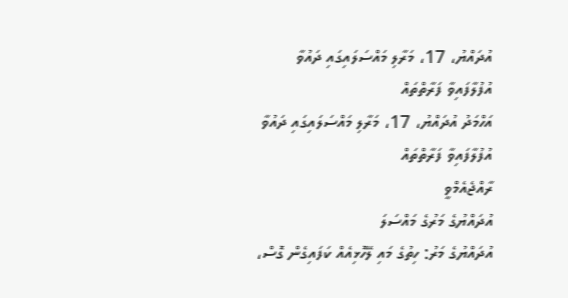އުދައްޔު، 17، މަރާލި މައްސަލައިގައި ދައުވާ އުފުލާފައިވާ ފަރާތްތައް
އަހްމަދު އުދައްޔު، 17، މަރާލި މައްސަލައިގައި ދައުވާ އުފުލާފައިވާ ފަރާތްތައް
ރާއްޖެއެމްވީ
އުދައްޔުގެ މަރުގެ މައްސަލަ
އުދައްޔުގެ މަރު: ހިތުގެ މައި ލޭހޮޅިއެއް ކަފައިގެން ގޮސް،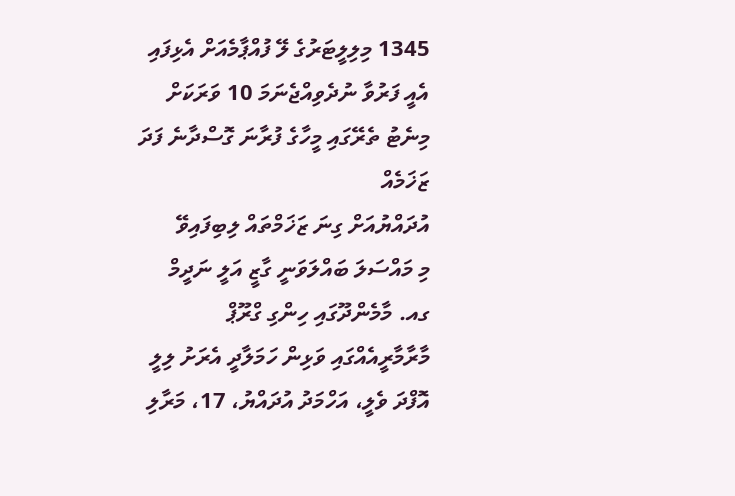1345 މިލިލީޓަރުގެ ލޭ ފުއްޕާމެއަށް އެޅިފައި
އެއީ ފަރުވާ ނުދެވިއްޖެނަމަ 10 ވަރަކަށް މިނެޓު ތެރޭގައި މީހާގެ ފުރާނަ ގޮސްދާނެ ފަދަ ޒަޚަމެއް
އުދައްޔުއަށް ގިނަ ޒަޚަމްތައް ލިބިފައިވޭ
މި މައްސަލަ ބައްލަވަނީ ގާޒީ އަލީ ނަދީމް
ގއ. މާމެންދޫގައި ހިންގި ގްރޫޕް މާރާމާރީއެއްގައި ވަޅިން ހަމަލާދީ އެރަށު ލިލީ އޮފްދަ ވެލީ، އަހްމަދު އުދައްޔު، 17، މަރާލި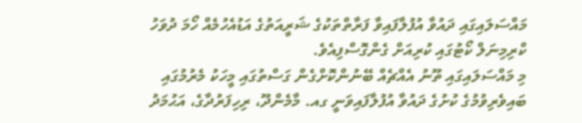މައްސަލައިގައި ދައުވާ އުފުލާފައިވާ ފަރާތްތަކުގެ ޝަރީއަތުގެ އަޑުއެހުމެއް ހޯމަ ދުވަހު ކްރިމިނަލް ކޯޓުގައި ކުރިއަށް ގެންގޮސްފިއެވެ.
މި މައްސަލައިގައި ތޫނު އެއްޗެއް ބޭނުންކޮށްގެން ގަސްތުގައި މީހަކު މެރުމުގައި ބައިވެރިވުމުގެ ކުށުގެ ދައުވާ އުފުލާފައިވަނީ ގއ. މާމެންދޫ، ރިހިފަރުދާގެ، އަޙުމަދު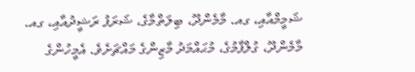ޝަމީމްއާއި، ގއ. މާމެންދޫ، ބިލަތްމާގެ، ޝަރަފު ރަޝީދުއާއި، ގއ. މާމެންދޫ، ގުލްފާމުގެ، މުޙައްމަދު މާޒިންގެ މައްޗަށެވެ. އެމީހުންގެ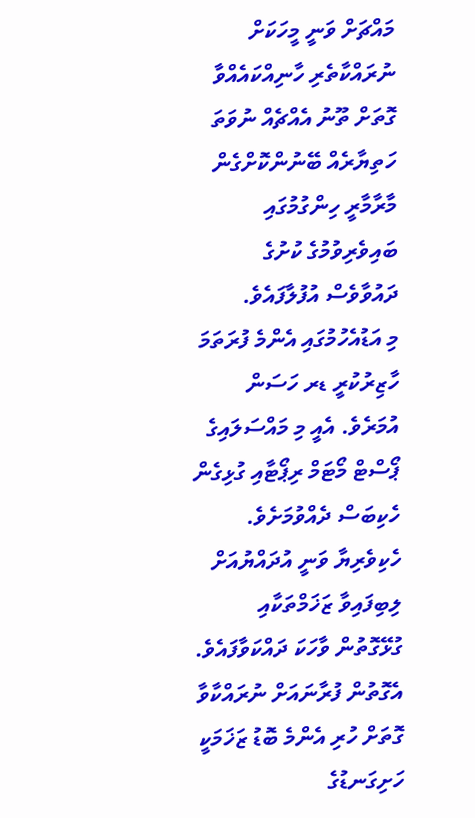މައްޗަށް ވަނީ މީހަކަށް ނުރައްކާތެރި ހާނިއްކައެއްވާ ގޮތަށް ތޫނު އެއްޗެއް ނުވަތަ ހަތިޔާރެއް ބޭނުންކޮށްގެން މާރާމާރީ ހިންގުމުގައި ބައިވެރިވުމުގެ ކުށުގެ ދައުވާވެސް އުފުލާފައެވެ.
މި އަޑުއެހުމުގައި އެންމެ ފުރަތަމަ ހާޒިރުކުރީ ޑރ ހަސަން އުމަރެވެ. އެއީ މި މައްސަލައިގެ ޕޯސްޓް މޯޓަމް ރިޕޯޓާއި ގުޅިގެން ހެކިބަސް ދެއްވުމަށެވެ.
ހެކިވެރިޔާ ވަނީ އުދައްޔުއަށް ލިބިފައިވާ ޒަޚަމްތަކާއި ގުޅޭގޮތުން ވާހަކަ ދައްކަވާފައެވެ. އެގޮތުން ފުރާނައަށް ނުރައްކާވާ ގޮތަށް ހުރި އެންމެ ބޮޑު ޒަޚަމަކީ ހަށިގަނޑުގެ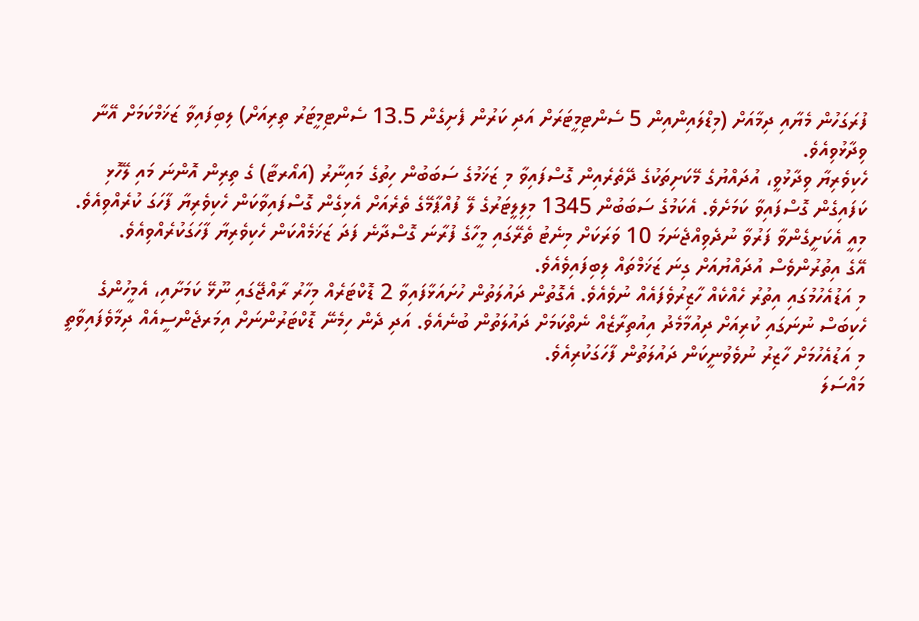ފުރަގަހުން މެޔާއި ދިމާއަށް (މިޑްލައިންއިން 5 ސެންޓިމީޓަރަށް އަދި ކަރުން ފެށިގެން 13.5 ސެންޓިމީޓަރު ތިރިއަށް) ލިބިފައިވާ ޒަޚަމްކަމަށް އޭނާ ވިދާޅުވިއެވެ.
ހެކިވެރިޔާ ވިދާޅުވީ، އުދައްޔުގެ މޭކަށިތަކުގެ ދޭތެރެއިން ގޮސްފައިވާ މި ޒަޚަމުގެ ސަބަބުން ހިތުގެ މައިނާރު (އައޯރޓާ) ގެ ތިރިން އޮންނަ މައި ލޭހޮޅި ކަފައިގެން ގޮސްފައިވާ ކަމަށެވެ. އެކަމުގެ ސަބަބުން 1345 މިލިލީޓަރުގެ ލޭ ފުއްޕާމޭގެ ތެރެއަށް އެޅިގެން ގޮސްފައިވާކަން ހެކިވެރިޔާ ފާހަގަ ކުރެއްވިއެވެ.
މިއީ އެކަށީގެންވާ ފަރުވާ ނުދެވިއްޖެނަމަ 10 ވަރަކަށް މިނެޓު ތެރޭގައި މީހާގެ ފުރާނަ ގޮސްދާނެ ފަދަ ޒަޚަމެއްކަން ހެކިވެރިޔާ ފާހަގަކުރެއްވިއެވެ.
އޭގެ އިތުރުންވެސް އުދައްޔުއަށް ގިނަ ޒަޚަމްތައް ލިބިފައިވެއެވެ.
މި އަޑުއެހުމުގައި އިތުރު ހެއްކެއް ހާޒިރުވެފައެއް ނުވެއެވެ. އެގޮތުން ދައުލަތުން ހުށައަޅާފައިވާ 2 ޑޮކްޓަރެއް މިހާރު ރާއްޖޭގައި ނޫޅޭ ކަމަށާއި، އެމީހުންގެ ހެކިބަސް ނުނަގައި ކުރިއަށް ދިއުމާމެދު އިއުތިރާޒެއް ނެތްކަމަށް ދައުލަތުން ބުނެއެވެ. އަދި ދެން ހިމެނޭ ޑޮކްޓަރުންނަށް އިމަރޖެންސީއެއް ދިމާވެފައިވާތީ މި އަޑުއެހުމަށް ހާޒިރު ނުވެވުނީކަން ދައުލަތުން ފާހަގަކުރިއެވެ.
މައްސަލަ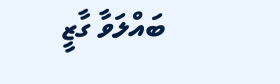ބައްލަވާ ގާޒީ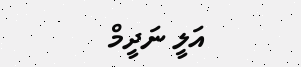އަލީ ނަދީމް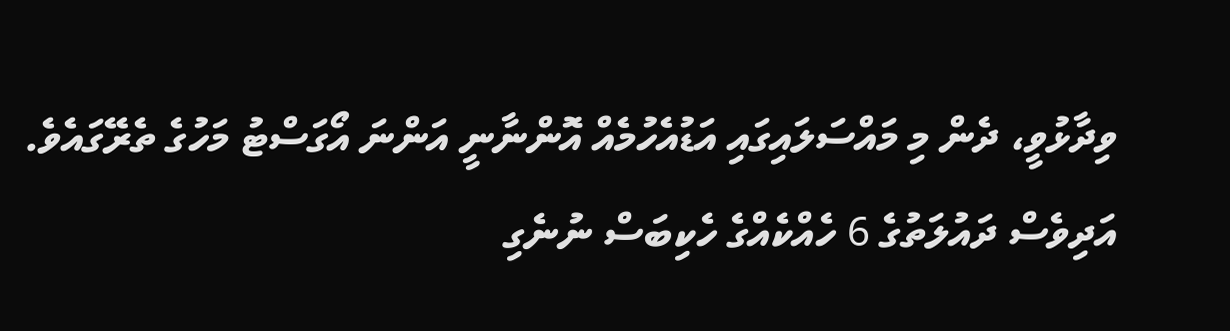ވިދާޅުވީ، ދެން މި މައްސަލައިގައި އަޑުއެހުމެއް އޮންނާނީ އަންނަ އޯގަސްޓު މަހުގެ ތެރޭގައެވެ. އަދިވެސް ދައުލަތުގެ 6 ހެއްކެއްގެ ހެކިބަސް ނުނެގި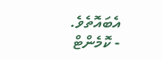އެބައޮތެވެ.
- ކޮމެންޓް